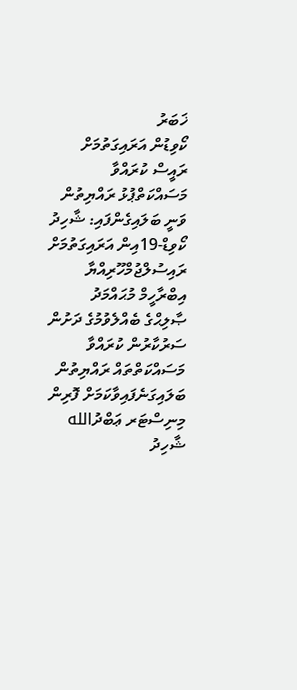ޚަބަރު
ކޯވިޑުން އަރައިގަތުމަށް ރައީސް ކުރައްވާ މަސައްކަތްޕުޅު ރައްޔިތުން ވަނީ ބަލައިގެންފައި: ޝާހިދު
ކޯވިޑް-19އިން އަރައިގަތުމަށް ރައިސުލްޖުމްހޫރިއްޔާ އިބްރާހީމް މުޙައްމަދު ޞާލިޙްގެ ބެއްލެވުމުގެ ދަށުން ސަރުކާރުން ކުރައްވާ މަސައްކަތްތައް ރައްޔިތުން ބަލައިގަނެފައިވާކަމަށް ފޮރިން މިނިސްޓަރ ޢަބްދުالله ޝާހިދު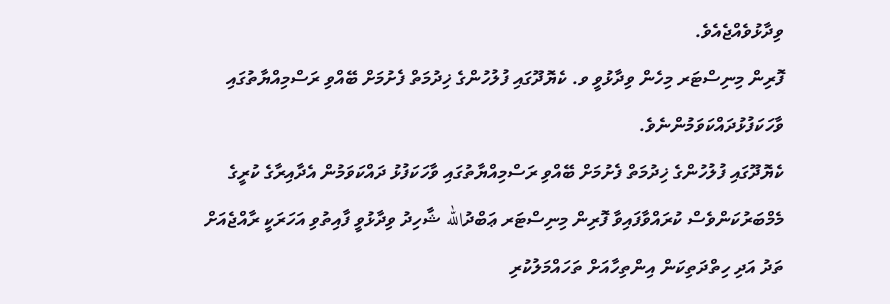ވިދާޅުވެއްޖެއެވެ.
ފޮރިން މިނިސްޓަރ މިހެން ވިދާޅުވީ ވ. ކެޔޮދޫގައި ފުލުހުންގެ ޚިދުމަތް ފެށުމަށް ބޭއްވި ރަސްމިއްޔާތުގައި ވާހަކަފުޅުދައްކަވަމުންނެވެ.
ކެޔޮދޫގައި ފުލުހުންގެ ޚިދުމަތް ފެށުމަށް ބޭއްވި ރަސްމިއްޔާތުގައި ވާހަކަފުޅު ދައްކަވަމުން އެދާއިރާގެ ކުރީގެ މެމްބަރުކަންވެސް ކުރައްވާފައިވާ ފޮރިން މިނިސްޓަރ ޢަބްދުالله ޝާހިދު ވިދާޅުވީ ފާއިތުވި އަހަރަކީ ރާއްޖެއަށް ތަދު އަދި ހިތްދަތިކަން އިންތިހާއަށް ތަހައްމަލުކުރި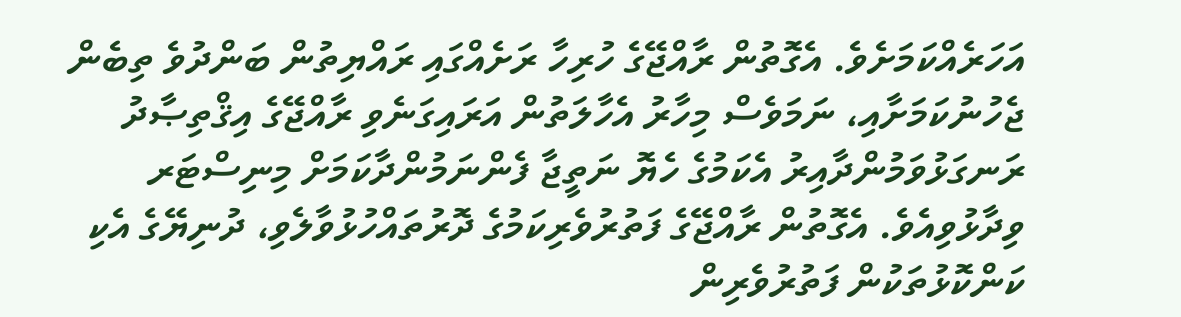އަހަރެއްކަމަށެވެ. އެގޮތުން ރާއްޖޭގެ ހުރިހާ ރަށެއްގައި ރައްޔިތުން ބަންދުވެ ތިބެން ޖެހުނުކަމަށާއި، ނަމަވެސް މިހާރު އެހާލަތުން އަރައިގަނެވި ރާއްޖޭގެ އިޤްތިޞާދު ރަނގަޅުވަމުންދާއިރު އެކަމުގެ ހެޔޮ ނަތީޖާ ފެންނަމުންދާކަމަށް މިނިސްޓަރ ވިދާޅުވިއެވެ. އެގޮތުން ރާއްޖޭގެ ފަތުރުވެރިކަމުގެ ދޮރުތައްހުޅުވާލެވި، ދުނިޔޭގެ އެކި ކަންކޮޅުތަކުން ފަތުރުވެރިން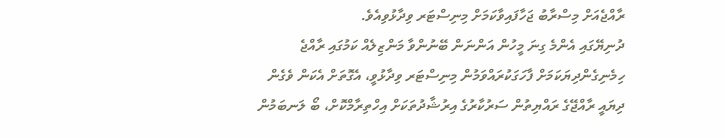ރާއްޖެއަށް މިސްރާބު ޖަހާފައިވާކަމަށް މިނިސްޓަރ ވިދާޅުވިއެވެ.
ދުނިޔޭގައި އެންމެ ގިނަ މީހުން އަންނަން ބޭނުންވާ މަންޒިލެއް ކަމުގައި ރާއްޖެ ހިމެނިގެންދިޔަކަމަށް ފާހަގަކުރައްވަމުން މިނިސްޓަރ ވިދާޅުވީ، އެގޮތަށް އެކަން ވެގެން ދިޔައީ ރާއްޖޭގެ ރައްޔިތުން ސަރުކާރުގެ އިރުޝާދުތަކަށް އިހްތިރާމްކޮށް، ބޯ ލަނބަމުން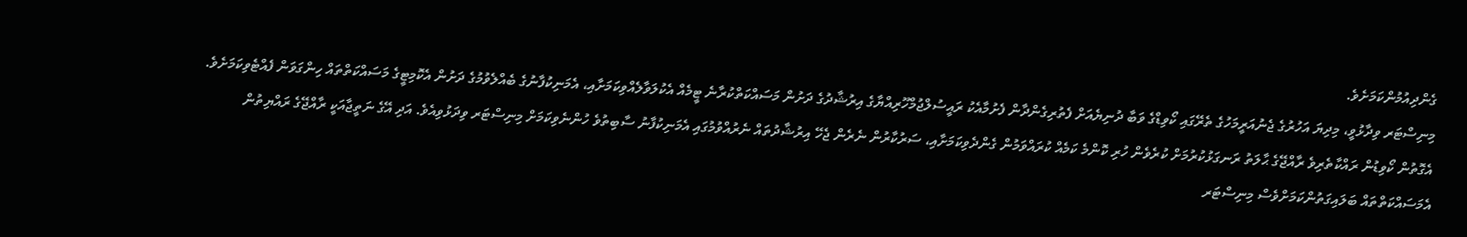ގެންދިއުމުންކަމަށެވެ.
މިނިސްޓަރ ވިދާޅުވީ، މިދިޔަ އަހުރުގެ ޖެނުއަރީމަހުގެ ތެރޭގައި ކޯވިޑްގެ ވަބާ ދުނިޔެއަށް ފެތުރިގެންދާން ފެށުމާއެކު ރައީސުލްޖުމްހޫރިއްޔާގެ އިރުޝާދުގެ ދަށުން މަސައްކަތްކުރާނެ ޓީމެއް އެކުލަވާލެއްވިކަމަށާއި، އެމަނިކުފާނުގެ ބެއްލެވުމުގެ ދަށުން އެކޮމިޓީގެ މަސައްކަތްތައް ހިންގަވަން ފެއްޓެވިކަމަށެވެ. އެގޮތުން ކޯވިޑުން ރައްކާތެރިވެ ރާއްޖޭގެ ޙާލަތު ރަނގަޅުކުރުމަށް ކުރެވެން ހުރި ކޮންމެ ކަމެއް ކުރައްވަމުން ގެންދެވިކަމަށާއި، ސަރުކާރުން ނެރެން ޖެހޭ އިރުޝާދުތައް ނެރުއްވުމުގައި އެމަނިކުފާނު ސާބިތުވެ ހުންނެވިކަމަށް މިނިސްޓަރ ވިދަޅުވިއެވެ. އަދި އޭގެ ނަތީޖާއަކީ ރާއްޖޭގެ ރައްޔިތުން އެމަސައްކަތްތައް ބަލައިގަތުންކަމަށްވެސް މިނިސްޓަރ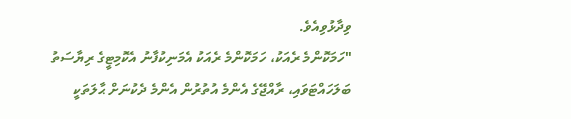ވިދާޅުވިއެވެ.
"ހަމަކޮންމެ ރެއަކު، ހަމަކޮންމެ ރެއަކު އެމަނިކުފާނު އެކޮމިޓީގެ ރިޔާސަތު ބަލަހައްޓަވައި، ރާއްޖޭގެ އެންމެ އުތުރުން އެންމެ ދެކުނަށް ޙާލަތަކީ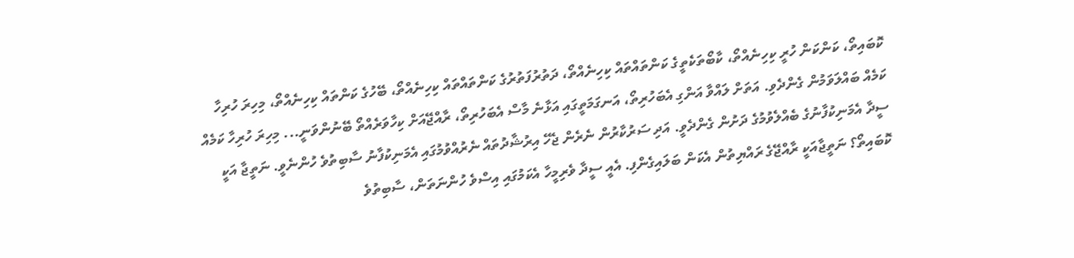ކޮބައިތޯ، ކަންކަން ހުރީ ކިހިނެއްތޯ، ކާބޯތަކެތީގެ ކަންތައްތައް ކިހިނެއްތޯ، ދަތުރުފަތުރުގެ ކަންތައްތައް ކިހިނެއްތޯ، ބޭހުގެ ކަންތައް ކިހިނެއްތޯ، މިހިރަ ހުރިހާ ކަމެއް ބައްލަވަމުން ގެންދެވި. އަތަށް ލައްވާ އަންގި އެބަހުރިތޯ، އަނގަމަތީގައި އަޅާނެ މާސް އެބަހުރިތޯ، ރާއްޖޭއަށް ކިހާވަރެއްތޯ ބޭނުންވަނީ... މިހިރަ ހުރިހާ ކަމެއް ސީދާ އެމަނިކުފާނުގެ ބެއްލެވުމުގެ ދަށުން ގެންދެވީ. އަދި ސަރުކާރުން ނެރެން ޖެހޭ އިރުޝާދުތައް ނެރުއްވުމުގައި އެމަނިކުފާނު ސާބިތުވެ ހުންނެވީ. ނަތީޖާ އަކީ ކޮބައިތޯ؟ ނަތީޖާއަކީ ރާއްޖޭގެ ރައްޔިތުން އެކަން ބަލައިގެންފި. އެއީ ސީދާ ވެރިމީހާ އެކަމުގައި އިސްވެ ހުންނަތަން، ސާބިތުވެ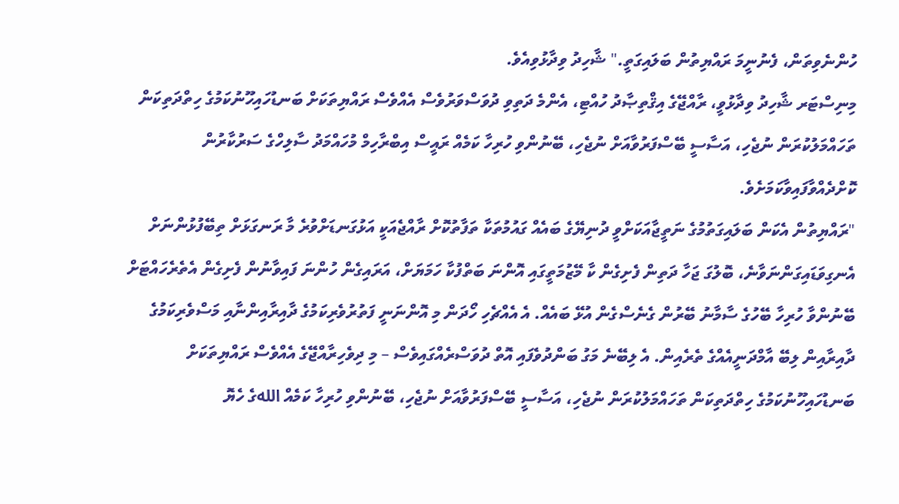ހުންނެވިތަން، ފެނުނީމަ ރައްޔިތުން ބަލައިގަތީ." ޝާހިދު ވިދާޅުވިއެވެ.
މިނިސްޓަރ ޝާހިދު ވިދާޅުވީ، ރާއްޖޭގެ އިޤްތިޞާދު ހުއްޓި، އެންމެ ދަތިވި ދުވަސްވަރުވެސް އެއްވެސް ރައްޔިތަކަށް ބަނޑުހައިހޫނުކަމުގެ ހިތްދަތިކަން ތަހައްމަލުކުރަން ނުޖެހި، އަސާސީ ބޭސްފަރުވާއަށް ނުޖެހި، ބޭނުންވި ހުރިހާ ކަމެއް ރައީސް އިބްރާހިމް މުހައްމަދު ސާލިހްގެ ސަރުކާރުން ކޮށްދެއްވާފައިވާކަމަށެވެ.
"ރައްޔިތުން އެކަން ބަލައިގަތުމުގެ ނަތީޖާއަކަށްވީ ދުނިޔޭގެ ބައެއް ގައުމުތަކާ ތަފާތުކޮށް ރާއްޖެއަކީ އަޅުގަނޑަށްވުރެ މާ ރަނގަޅަށް ތިބޭފުޅުންނަށް އެނގިވަޑައިގަންނަވާނެ، ބޮލުގަ ޖަހާ ދަތިން ފެށިގެން ކާ މޭޒުމަތީގައި އޮންނަ ބަތްފުކާ ހަމަޔަށް، އަރައިގެން ހުންނަ ފައިވާނުން ފެށިގެން އެތެރެހައްޓަށް ބޭނުންވާ ހުރިހާ ބޭހުގެ ސާމާނު ބޭރުން ގެނެސްގެން އުޅޭ ބައެއް. އެ އެއްޗެހި ހޯދަން މި އޮންނަނީ ފަތުރުވެރިކަމުގެ ދާއިރާއިންނާއި މަސްވެރިކަމުގެ ދާއިރާއިން ލިބޭ އާމްދަނީއެއްގެ ތެރެއިން. އެ ލިބޭނެ މަގު ބަންދުވެފައި އޮތް ދުވަސްރެއްގައިވެސް – މި ދިވެހިރާއްޖޭގެ އެއްވެސް ރައްޔިތަކަށް ބަނޑުހައިހޫނުކަމުގެ ހިތްދަތިކަން ތަހައްމަލުކުރަން ނުޖެހި، އަސާސީ ބޭސްފަރުވާއަށް ނުޖެހި، ބޭނުންވި ހުރިހާ ކަމެއް اللهގެ ހެޔޮ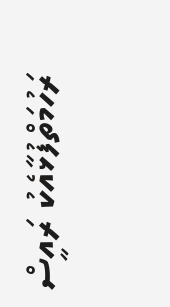ރަހުމަތްފުޅާއެކު ރައީސް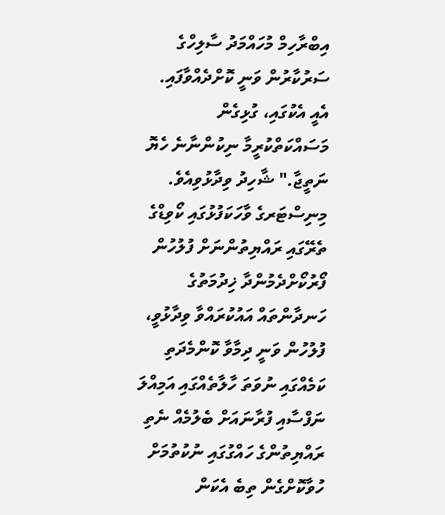އިބްރާހިމް މުހައްމަދު ސާލިހްގެ ސަރުކާރުން ވަނީ ކޮށްދެއްވާފައި. އެއީ އެކުގައި، ގުޅިގެން މަސައްކަތްކުރީމާ ނިކުންނާނެ ހެޔޮ ނަތީޖާ." ޝާހިދު ވިދާޅުވިއެވެ.
މިނިސްޓަރގެ ވާހަކަފުޅުގައި ކޯވިޑްގެ ތެރޭގައި ރައްޔިތުންނަށް ފުލުހުން ފޯރުކޯށްދެމުންދާ ޚިދުމަތުގެ ހަނދާންތައް އައުކުރައްވާ ވިދާޅުވީ، ފުލުހުން ވަނީ ދިމާވާ ކޮންމެދަތި ކަމެއްގައި ނުވަތަ ހާލާތެއްގައި އަމިއްލަ ނަފްސާއި ފުރާނައަށް ބެލުމެއް ނެތި ރައްޔިތުންގެ ހައްގުގައި ނުކުތުމަށް ހުވާކޮށްގެން ތިބެ އެކަން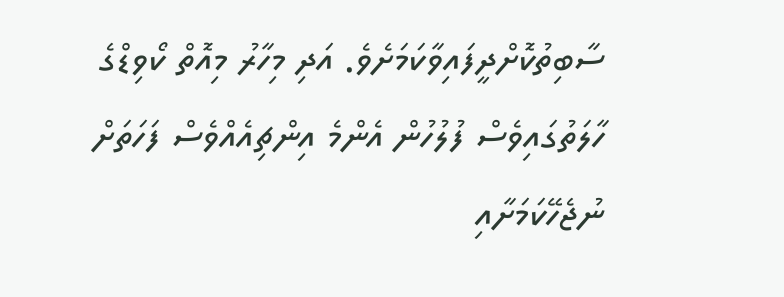ސާބިތުކޮށްދީފައިވާކަމަށެވެ. އަދި މިހާރު މިއޮތް ކޯވިޑްގެ ހާލަތުގައިވެސް ފުލުހުން އެންމެ އިންޗިއެއްވެސް ފަހަތަށް ނުޖެހޭކަމަށާއި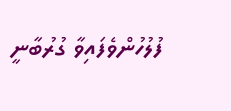ފުލުހުންވެފައިވާ ގުރުބާނީ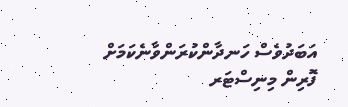އަބަދުވެސް ހަނދާންކުރަންވާނެކަމަށް ފޮރިން މިނިސްޓަރ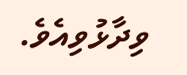ވިދާޅުވިއެވެ.